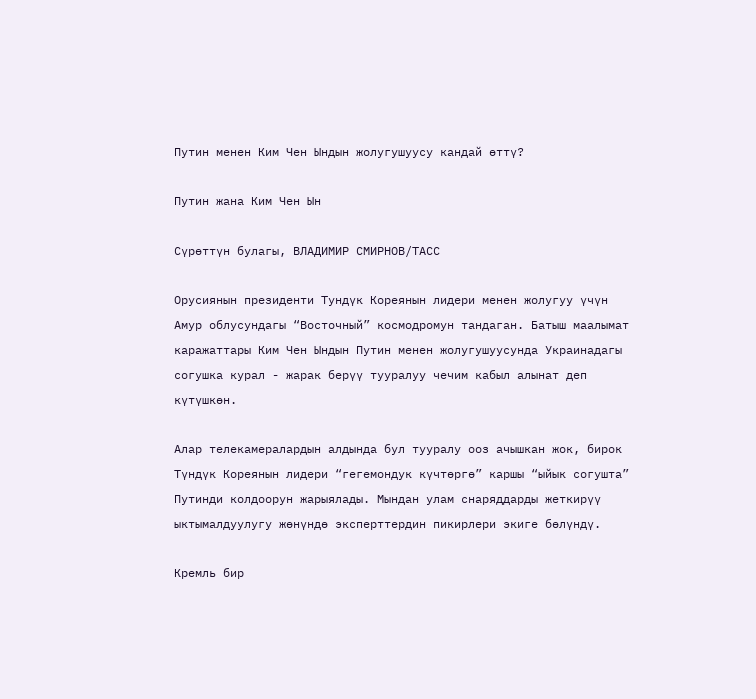Путин менен Ким Чен Ындын жолугушуусу кандай өттү?

Путин жана Ким Чен Ын

Сүрөттүн булагы, ВЛАДИМИР СМИРНОВ/ТАСС

Орусиянын президенти Тундүк Кореянын лидери менен жолугуу үчүн Амур облусундагы “Восточный” космодромун тандаган. Батыш маалымат каражаттары Ким Чен Ындын Путин менен жолугушуусунда Украинадагы согушка курал - жарак берүү тууралуу чечим кабыл алынат деп күтүшкөн.

Алар телекамералардын алдында бул тууралу ооз ачышкан жок, бирок Түндүк Кореянын лидери “гегемондук күчтөргө” каршы “ыйык согушта” Путинди колдоорун жарыялады. Мындан улам снаряддарды жеткирүү ыктымалдуулугу жөнүндө эксперттердин пикирлери экиге бөлүндү.

Кремль бир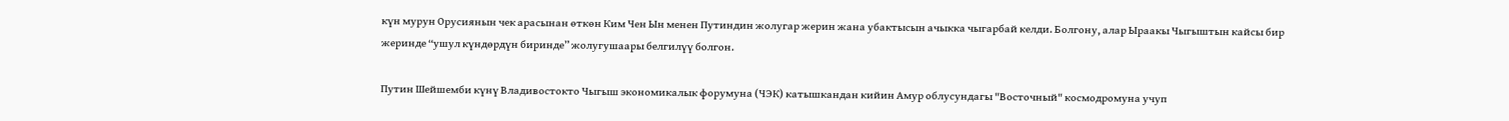күн мурун Орусиянын чек арасынан өткөн Ким Чен Ын менен Путиндин жолугар жерин жана убактысын ачыкка чыгарбай келди. Болгону, алар Ыраакы Чыгыштын кайсы бир жеринде “ушул күндөрдүн биринде” жолугушаары белгилүү болгон.

Путин Шейшемби күнү Владивостокто Чыгыш экономикалык форумуна (ЧЭК) катышкандан кийин Амур облусундагы "Восточный" космодромуна учуп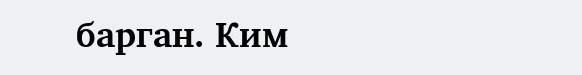барган. Ким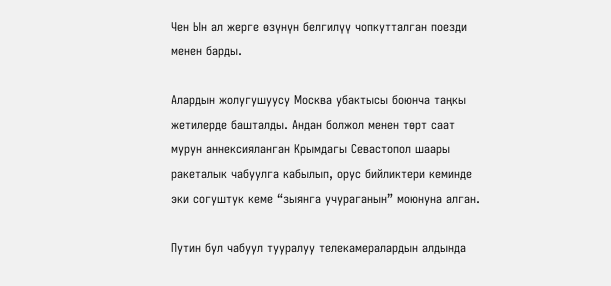Чен Ын ал жерге өзүнүн белгилүү чопкутталган поезди менен барды.

Алардын жолугушуусу Москва убактысы боюнча таңкы жетилерде башталды. Андан болжол менен төрт саат мурун аннексияланган Крымдагы Севастопол шаары ракеталык чабуулга кабылып, орус бийликтери кеминде эки согуштук кеме “зыянга учураганын” моюнуна алган.

Путин бул чабуул тууралуу телекамералардын алдында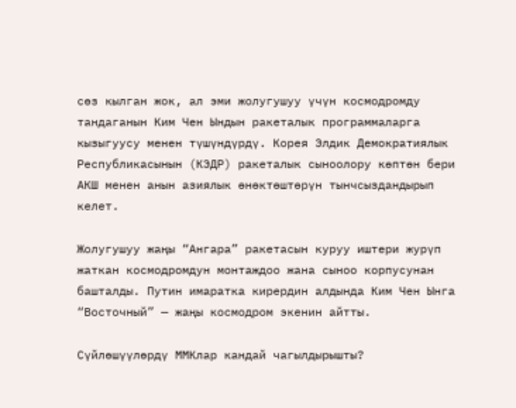сөз кылган жок, ал эми жолугушуу үчүн космодромду тандаганын Ким Чен Ындын ракеталык программаларга кызыгуусу менен түшүндүрдү. Корея Элдик Демократиялык Республикасынын (КЭДР) ракеталык сыноолору көптөн бери АКШ менен анын азиялык өнөктөштөрүн тынчсыздандырып келет.

Жолугушуу жаңы “Ангара” ракетасын куруу иштери журүп жаткан космодромдун монтаждоо жана сыноо корпусунан башталды. Путин имаратка кирердин алдында Ким Чен Ынга “Восточный” — жаңы космодром экенин айтты.

Сүйлөшүүлөрдү ММКлар кандай чагылдырышты?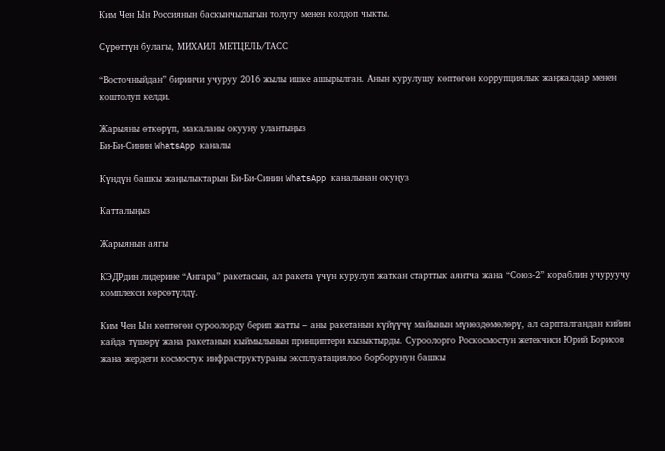Ким Чен Ын Россиянын баскынчылыгын толугу менен колдоп чыкты.

Сүрөттүн булагы, МИХАИЛ МЕТЦЕЛЬ/ТАСС

“Восточныйдан” биринчи учуруу 2016 жылы ишке ашырылган. Анын курулушу көптөгөн коррупциялык жаңжалдар менен коштолуп келди.

Жарыяны өткөрүп, макаланы окууну улантыңыз
Би-Би-Синин WhatsApp каналы

Күндүн башкы жаңылыктарын Би-Би-Синин WhatsApp каналынан окуңуз

Катталыңыз

Жарыянын аягы

КЭДРдин лидерине “Ангара” ракетасын, ал ракета үчүн курулуп жаткан старттык аянтча жана “Союз-2” кораблин учуруучу комплекси көрсөтүлдү.

Ким Чен Ын көптөгөн суроолорду берип жатты – аны ракетанын күйүүчү майынын мүнөздөмөлөрү, ал сарпталгандан кийин кайда түшөрү жана ракетанын кыймылынын принциптери кызыктырды. Суроолорго Роскосмостун жетекчиси Юрий Борисов жана жердеги космостук инфраструктураны эксплуатациялоо борборунун башкы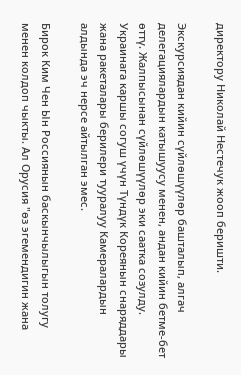директору Николай Нестечук жооп беришти.

Экскурсиядан кийин сүйлөшүүлөр башталып, алгач делегациялардын катышуусу менен, андан кийин бетме-бет өттү. Жалпысынан сүйлөшүүлөр эки саатка созулду. Украинага каршы согуш үчүн Түндүк Кореянын снаряддары жана ракеталары берилери тууралуу Камералардын алдында эч нерсе айтылган эмес.

Бирок Ким Чен Ын Россиянын баскынчылыгын толугу менен колдоп чыкты. Ал Орусия "өз эгемендигин жана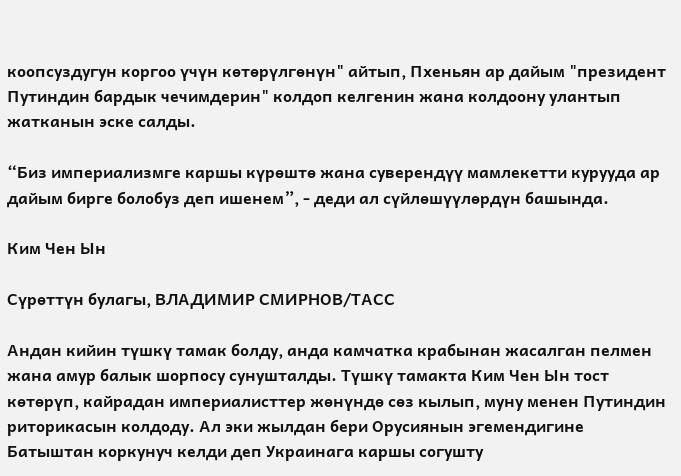коопсуздугун коргоо үчүн көтөрүлгөнүн" айтып, Пхеньян ар дайым "президент Путиндин бардык чечимдерин" колдоп келгенин жана колдоону улантып жатканын эске салды.

“Биз империализмге каршы күрөштө жана суверендүү мамлекетти курууда ар дайым бирге болобуз деп ишенем”, - деди ал сүйлөшүүлөрдүн башында.

Ким Чен Ын

Сүрөттүн булагы, ВЛАДИМИР СМИРНОВ/ТАСС

Андан кийин түшкү тамак болду, анда камчатка крабынан жасалган пелмен жана амур балык шорпосу сунушталды. Түшкү тамакта Ким Чен Ын тост көтөрүп, кайрадан империалисттер жөнүндө сөз кылып, муну менен Путиндин риторикасын колдоду. Ал эки жылдан бери Орусиянын эгемендигине Батыштан коркунуч келди деп Украинага каршы согушту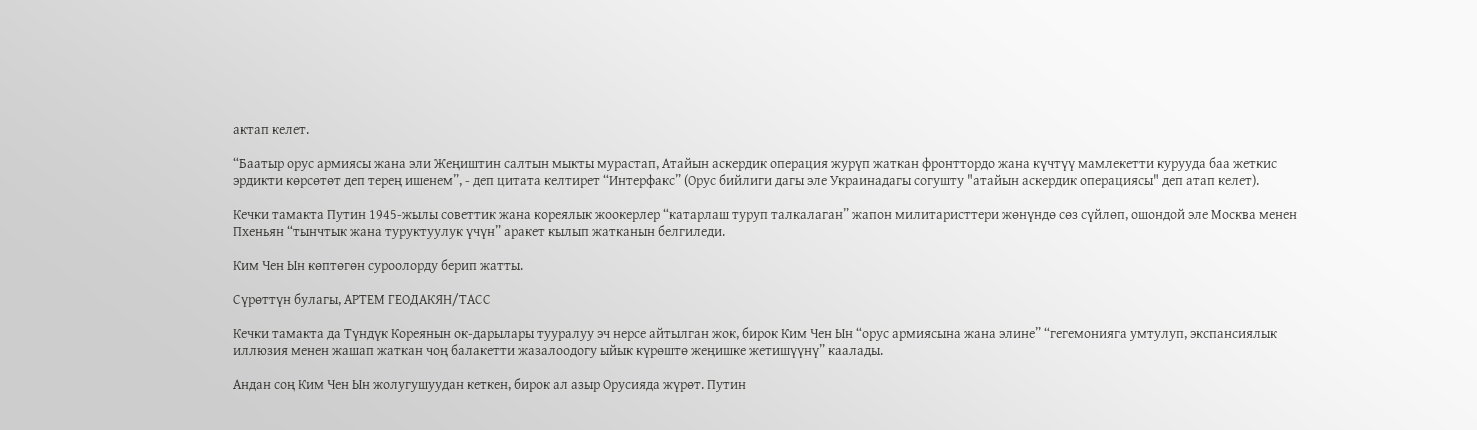актап келет.

“Баатыр орус армиясы жана эли Жеңиштин салтын мыкты мурастап, Атайын аскердик операция журүп жаткан фронттордо жана күчтүү мамлекетти курууда баа жеткис эрдикти көрсөтөт деп терең ишенем”, - деп цитата келтирет “Интерфакс” (Орус бийлиги дагы эле Украинадагы согушту "атайын аскердик операциясы" деп атап келет).

Кечки тамакта Путин 1945-жылы советтик жана кореялык жоокерлер “катарлаш туруп талкалаган” жапон милитаристтери жөнүндө сөз сүйлөп, ошондой эле Москва менен Пхеньян “тынчтык жана туруктуулук үчүн” аракет кылып жатканын белгиледи.

Ким Чен Ын көптөгөн суроолорду берип жатты.

Сүрөттүн булагы, АРТЕМ ГЕОДАКЯН/ТАСС

Кечки тамакта да Түндүк Кореянын ок-дарылары тууралуу эч нерсе айтылган жок, бирок Ким Чен Ын “орус армиясына жана элине” “гегемонияга умтулуп, экспансиялык иллюзия менен жашап жаткан чоң балакетти жазалоодогу ыйык күрөштө жеңишке жетишүүнү” каалады.

Андан соң Ким Чен Ын жолугушуудан кеткен, бирок ал азыр Орусияда жүрөт. Путин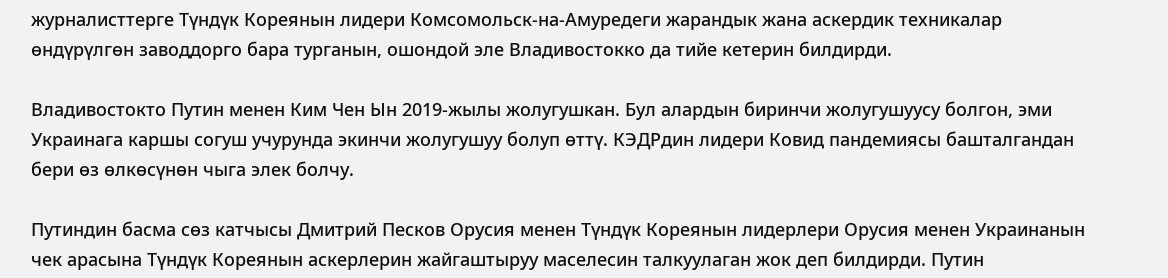журналисттерге Түндүк Кореянын лидери Комсомольск-на-Амуредеги жарандык жана аскердик техникалар өндүрүлгөн заводдорго бара турганын, ошондой эле Владивостокко да тийе кетерин билдирди.

Владивостокто Путин менен Ким Чен Ын 2019-жылы жолугушкан. Бул алардын биринчи жолугушуусу болгон, эми Украинага каршы согуш учурунда экинчи жолугушуу болуп өттү. КЭДРдин лидери Ковид пандемиясы башталгандан бери өз өлкөсүнөн чыга элек болчу.

Путиндин басма сөз катчысы Дмитрий Песков Орусия менен Түндүк Кореянын лидерлери Орусия менен Украинанын чек арасына Түндүк Кореянын аскерлерин жайгаштыруу маселесин талкуулаган жок деп билдирди. Путин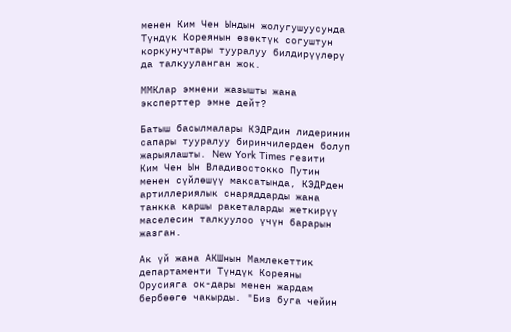менен Ким Чен Ындын жолугушуусунда Түндүк Кореянын өзөктүк согуштун коркунучтары тууралуу билдирүүлөрү да талкууланган жок.

ММКлар эмнени жазышты жана эксперттер эмне дейт?

Батыш басылмалары КЭДРдин лидеринин сапары тууралуу биринчилерден болуп жарыялашты. New York Times гезити Ким Чен Ын Владивостокко Путин менен сүйлөшүү максатында, КЭДРден артиллериялык снаряддарды жана танкка каршы ракеталарды жеткирүү маселесин талкуулоо үчүн барарын жазган.

Ак үй жана АКШнын Мамлекеттик департаменти Түндүк Кореяны Орусияга ок-дары менен жардам бербөөгө чакырды. "Биз буга чейин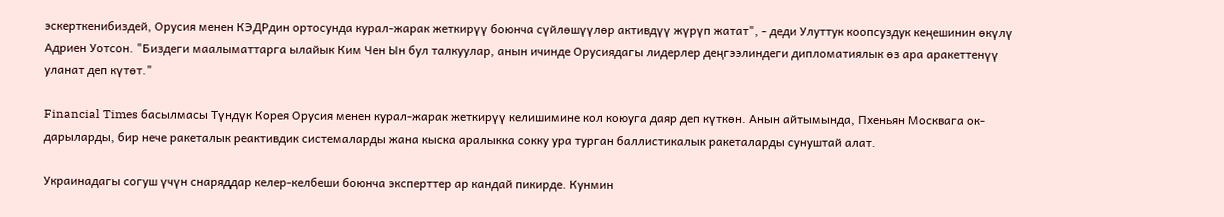эскерткенибиздей, Орусия менен КЭДРдин ортосунда курал-жарак жеткирүү боюнча сүйлөшүүлөр активдүү жүрүп жатат", - деди Улуттук коопсуздук кеңешинин өкүлү Адриен Уотсон. "Биздеги маалыматтарга ылайык Ким Чен Ын бул талкуулар, анын ичинде Орусиядагы лидерлер деңгээлиндеги дипломатиялык өз ара аракеттенүү уланат деп күтөт."

Financial Times басылмасы Түндүк Корея Орусия менен курал-жарак жеткирүү келишимине кол коюуга даяр деп күткөн. Анын айтымында, Пхеньян Москвага ок-дарыларды, бир нече ракеталык реактивдик системаларды жана кыска аралыкка сокку ура турган баллистикалык ракеталарды сунуштай алат.

Украинадагы согуш үчүн снаряддар келер-келбеши боюнча эксперттер ар кандай пикирде. Кунмин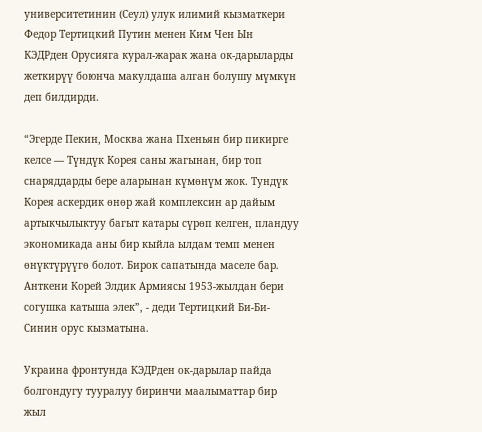университетинин (Сеул) улук илимий кызматкери Федор Тертицкий Путин менен Ким Чен Ын КЭДРден Орусияга курал-жарак жана ок-дарыларды жеткирүү боюнча макулдаша алган болушу мүмкүн деп билдирди.

“Эгерде Пекин, Москва жана Пхеньян бир пикирге келсе — Түндүк Корея саны жагынан, бир топ снаряддарды бере аларынан күмөнүм жок. Тундүк Корея аскердик өнөр жай комплексин ар дайым артыкчылыктуу багыт катары сүрөп келген, пландуу экономикада аны бир кыйла ылдам темп менен өнүктүрүүгө болот. Бирок сапатында маселе бар. Анткени Корей Элдик Армиясы 1953-жылдан бери согушка катыша элек”, - деди Тертицкий Би-Би-Синин орус кызматына.

Украина фронтунда КЭДРден ок-дарылар пайда болгондугу тууралуу биринчи маалыматтар бир жыл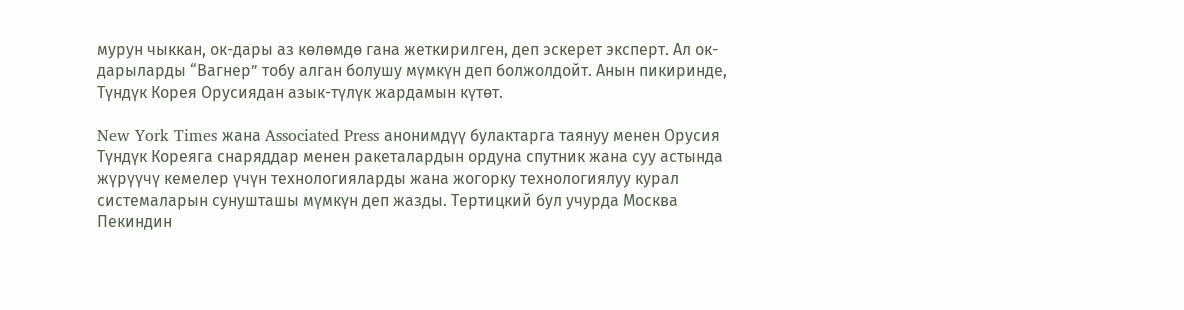мурун чыккан, ок-дары аз көлөмдө гана жеткирилген, деп эскерет эксперт. Ал ок-дарыларды “Вагнер” тобу алган болушу мүмкүн деп болжолдойт. Анын пикиринде, Түндүк Корея Орусиядан азык-түлүк жардамын күтөт.

New York Times жана Associated Press анонимдүү булактарга таянуу менен Орусия Түндүк Кореяга снаряддар менен ракеталардын ордуна спутник жана суу астында жүрүүчү кемелер үчүн технологияларды жана жогорку технологиялуу курал системаларын сунушташы мүмкүн деп жазды. Тертицкий бул учурда Москва Пекиндин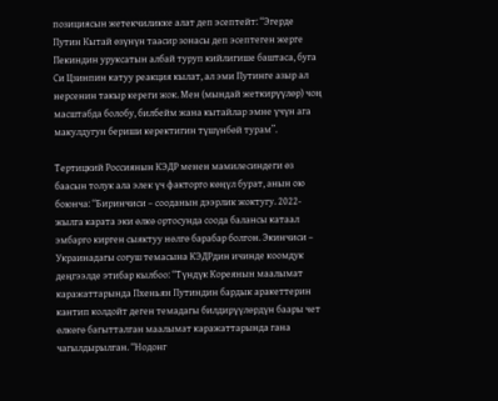позициясын жетекчиликке алат деп эсептейт: “Эгерде Путин Кытай өзүнүн таасир зонасы деп эсептеген жерге Пекиндин уруксатын албай туруп кийлигише баштаса, буга Си Цзинпин катуу реакция кылат, ал эми Путинге азыр ал нерсенин такыр кереги жок. Мен (мындай жеткирүүлөр) чоң масштабда болобу, билбейм жана кытайлар эмне үчүн ага макулдугун бериши керектигин түшүнбөй турам”.

Тертицкий Россиянын КЭДР менен мамилесиндеги өз баасын толук ала элек үч факторго көңүл бурат, анын ою боюнча: “Биринчиси – сооданын дээрлик жоктугу. 2022-жылга карата эки өлкө ортосунда соода балансы катаал эмбарго кирген сыяктуу нөлгө барабар болгон. Экинчиси – Украинадагы согуш темасына КЭДРдин ичинде коомдук деңгээлде этибар кылбоо: “Түндүк Кореянын маалымат каражаттарында Пхеньян Путиндин бардык аракеттерин кантип колдойт деген темадагы билдирүүлөрдүн баары чет өлкөгө багытталган маалымат каражаттарында гана чагылдырылган. “Нодонг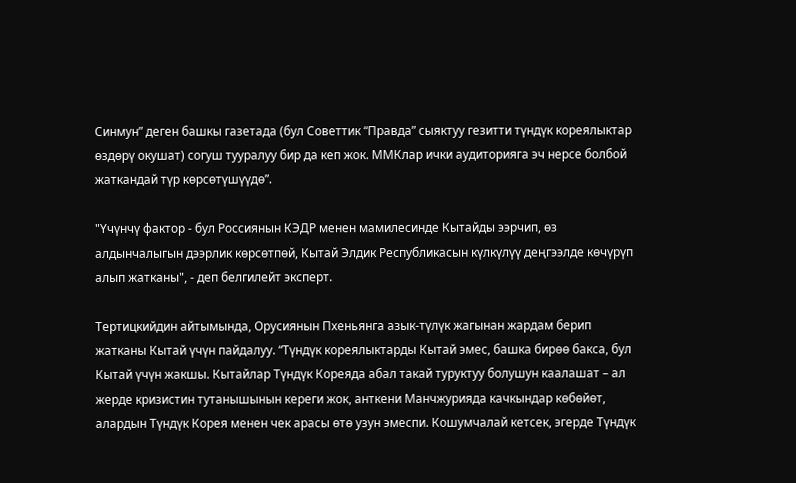Синмун” деген башкы газетада (бул Советтик “Правда” сыяктуу гезитти түндүк кореялыктар өздөрү окушат) согуш тууралуу бир да кеп жок. ММКлар ички аудиторияга эч нерсе болбой жаткандай түр көрсөтүшүүдө”.

"Үчүнчү фактор - бул Россиянын КЭДР менен мамилесинде Кытайды ээрчип, өз алдынчалыгын дээрлик көрсөтпөй, Кытай Элдик Республикасын күлкүлүү деңгээлде көчүрүп алып жатканы", - деп белгилейт эксперт.

Тертицкийдин айтымында, Орусиянын Пхеньянга азык-түлүк жагынан жардам берип жатканы Кытай үчүн пайдалуу. “Түндүк кореялыктарды Кытай эмес, башка бирөө бакса, бул Кытай үчүн жакшы. Кытайлар Түндүк Кореяда абал такай туруктуу болушун каалашат – ал жерде кризистин тутанышынын кереги жок, анткени Манчжурияда качкындар көбөйөт, алардын Түндүк Корея менен чек арасы өтө узун эмеспи. Кошумчалай кетсек, эгерде Түндүк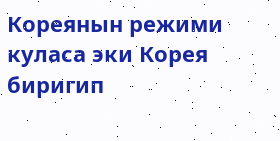Кореянын режими куласа эки Корея биригип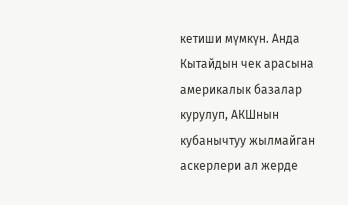кетиши мүмкүн. Анда Кытайдын чек арасына америкалык базалар курулуп, АКШнын кубанычтуу жылмайган аскерлери ал жерде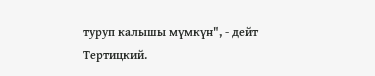туруп калышы мүмкүн", - дейт Тертицкий.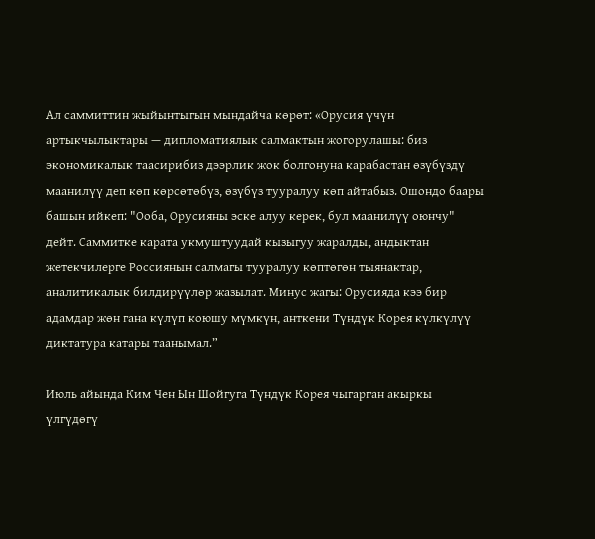Ал саммиттин жыйынтыгын мындайча көрөт: «Орусия үчүн артыкчылыктары — дипломатиялык салмактын жогорулашы: биз экономикалык таасирибиз дээрлик жок болгонуна карабастан өзүбүздү маанилүү деп көп көрсөтөбүз, өзүбүз тууралуу көп айтабыз. Ошондо баары башын ийкеп: "Ооба, Орусияны эске алуу керек, бул маанилүү оюнчу" дейт. Саммитке карата укмуштуудай кызыгуу жаралды, андыктан жетекчилерге Россиянын салмагы тууралуу көптөгөн тыянактар, аналитикалык билдирүүлөр жазылат. Минус жагы: Орусияда кээ бир адамдар жөн гана күлүп коюшу мүмкүн, анткени Түндүк Корея күлкүлүү диктатура катары таанымал.”

Июль айында Ким Чен Ын Шойгуга Түндүк Корея чыгарган акыркы үлгүдөгү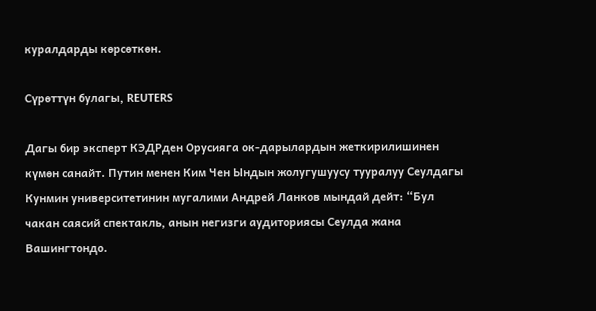куралдарды көрсөткөн.

Сүрөттүн булагы, REUTERS

Дагы бир эксперт КЭДРден Орусияга ок-дарылардын жеткирилишинен күмөн санайт. Путин менен Ким Чен Ындын жолугушуусу тууралуу Сеулдагы Кунмин университетинин мугалими Андрей Ланков мындай дейт: “Бул чакан саясий спектакль, анын негизги аудиториясы Сеулда жана Вашингтондо.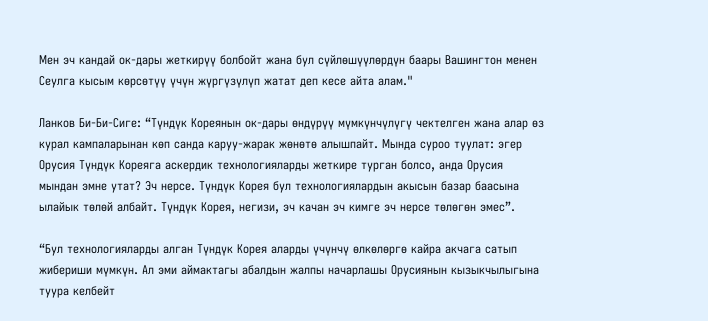Мен эч кандай ок-дары жеткирүү болбойт жана бул сүйлөшүүлөрдүн баары Вашингтон менен Сеулга кысым көрсөтүү үчүн жүргүзүлүп жатат деп кесе айта алам."

Ланков Би-Би-Сиге: “Түндүк Кореянын ок-дары өндүрүү мүмкүнчүлүгү чектелген жана алар өз курал кампаларынан көп санда каруу-жарак жөнөтө алышпайт. Мында суроо туулат: эгер Орусия Түндүк Кореяга аскердик технологияларды жеткире турган болсо, анда Орусия мындан эмне утат? Эч нерсе. Түндүк Корея бул технологиялардын акысын базар баасына ылайык төлөй албайт. Түндүк Корея, негизи, эч качан эч кимге эч нерсе төлөгөн эмес”.

“Бул технологияларды алган Түндүк Корея аларды үчүнчү өлкөлөргө кайра акчага сатып жибериши мүмкүн. Ал эми аймактагы абалдын жалпы начарлашы Орусиянын кызыкчылыгына туура келбейт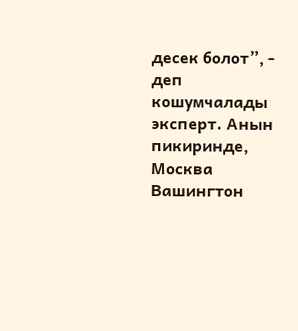десек болот”, - деп кошумчалады эксперт. Анын пикиринде, Москва Вашингтон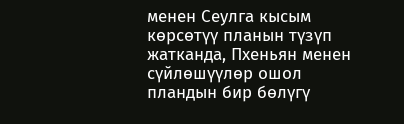менен Сеулга кысым көрсөтүү планын түзүп жатканда, Пхеньян менен сүйлөшүүлөр ошол пландын бир бөлүгү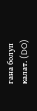гана болуп калат. (DO)